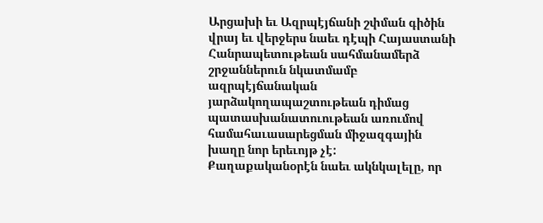Արցախի եւ Ազրպէյճանի շփման գիծին վրայ եւ վերջերս նաեւ դէպի Հայաստանի Հանրապետութեան սահմանամերձ շրջաններուն նկատմամբ ազրպէյճանական յարձակողապաշտութեան դիմաց պատասխանատուութեան առումով համահաւասարեցման միջազգային խաղը նոր երեւոյթ չէ:
Քաղաքականօրէն նաեւ ակնկալելը, որ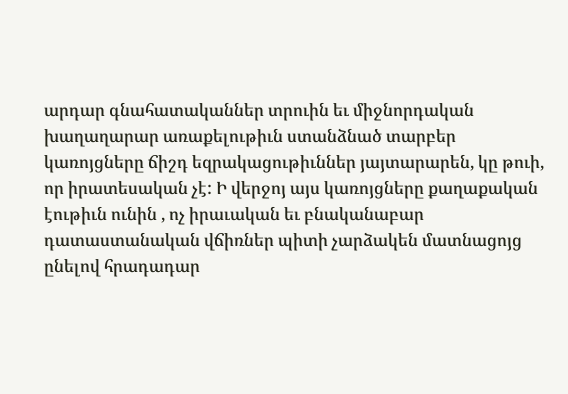արդար գնահատականներ տրուին եւ միջնորդական խաղաղարար առաքելութիւն ստանձնած տարբեր կառոյցները ճիշդ եզրակացութիւններ յայտարարեն, կը թուի, որ իրատեսական չէ: Ի վերջոյ այս կառոյցները քաղաքական էութիւն ունին , ոչ իրաւական եւ բնականաբար դատաստանական վճիռներ պիտի չարձակեն մատնացոյց ընելով հրադադար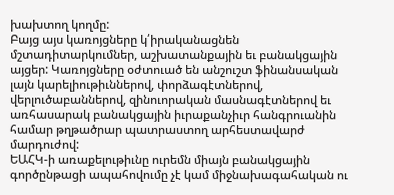խախտող կողմը:
Բայց այս կառոյցները կ՛իրականացնեն մշտադիտարկումներ, աշխատանքային եւ բանակցային այցեր: Կառոյցները օժտուած են անշուշտ ֆինանսական լայն կարելիութիւններով, փորձագէտներով, վերլուծաբաններով, զինուորական մասնագէտներով եւ առհասարակ բանակցային իւրաքանչիւր հանգրուանին համար թղթածրար պատրաստող արհեստավարժ մարդուժով:
ԵԱՀԿ-ի առաքելութիւնը ուրեմն միայն բանակցային գործընթացի ապահովումը չէ կամ միջնախագահական ու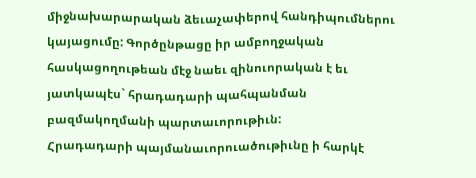միջնախարարական ձեւաչափերով հանդիպումներու կայացումը: Գործընթացը իր ամբողջական հասկացողութեան մէջ նաեւ զինուորական է եւ յատկապէս` հրադադարի պահպանման բազմակողմանի պարտաւորութիւն:
Հրադադարի պայմանաւորուածութիւնը ի հարկէ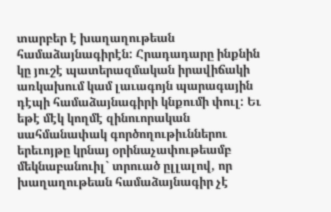տարբեր է խաղաղութեան համաձայնագիրէն: Հրադադարը ինքնին կը յուշէ պատերազմական իրավիճակի առկախում կամ լաւագոյն պարագային դէպի համաձայնագիրի կնքումի փուլ: Եւ եթէ մէկ կողմէ զինուորական սահմանափակ գործողութիւններու երեւոյթը կրնայ օրինաչափութեամբ մեկնաբանուիլ` տրուած ըլլալով, որ խաղաղութեան համաձայնագիր չէ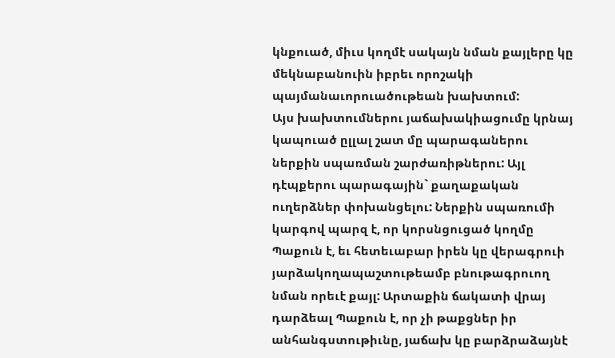կնքուած, միւս կողմէ սակայն նման քայլերը կը մեկնաբանուին իբրեւ որոշակի պայմանաւորուածութեան խախտում:
Այս խախտումներու յաճախակիացումը կրնայ կապուած ըլլալ շատ մը պարագաներու ներքին սպառման շարժառիթներու: Այլ դէպքերու պարագային` քաղաքական ուղերձներ փոխանցելու: Ներքին սպառումի կարգով պարզ է, որ կորսնցուցած կողմը Պաքուն է, եւ հետեւաբար իրեն կը վերագրուի յարձակողապաշտութեամբ բնութագրուող նման որեւէ քայլ: Արտաքին ճակատի վրայ դարձեալ Պաքուն է, որ չի թաքցներ իր անհանգստութիւնը, յաճախ կը բարձրաձայնէ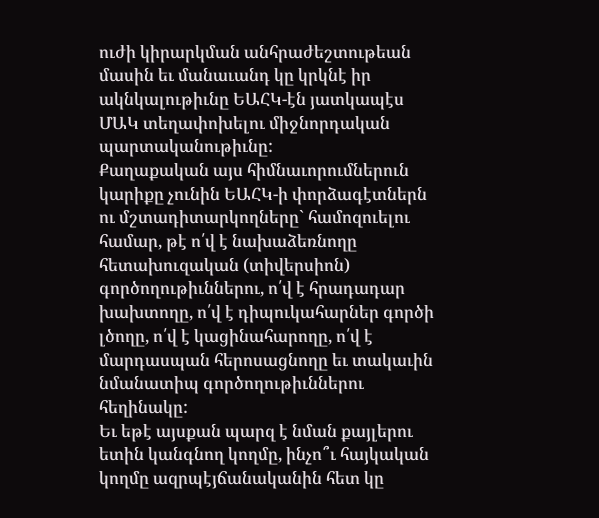ուժի կիրարկման անհրաժեշտութեան մասին եւ մանաւանդ կը կրկնէ իր ակնկալութիւնը ԵԱՀԿ-էն յատկապէս ՄԱԿ տեղափոխելու միջնորդական պարտականութիւնը:
Քաղաքական այս հիմնաւորումներուն կարիքը չունին ԵԱՀԿ-ի փորձագէտներն ու մշտադիտարկողները` համոզուելու համար, թէ ո՛վ է նախաձեռնողը հետախուզական (տիվերսիոն) գործողութիւններու, ո՛վ է հրադադար խախտողը, ո՛վ է դիպուկահարներ գործի լծողը, ո՛վ է կացինահարողը, ո՛վ է մարդասպան հերոսացնողը եւ տակաւին նմանատիպ գործողութիւններու հեղինակը:
Եւ եթէ այսքան պարզ է նման քայլերու ետին կանգնող կողմը, ինչո՞ւ հայկական կողմը ազրպէյճանականին հետ կը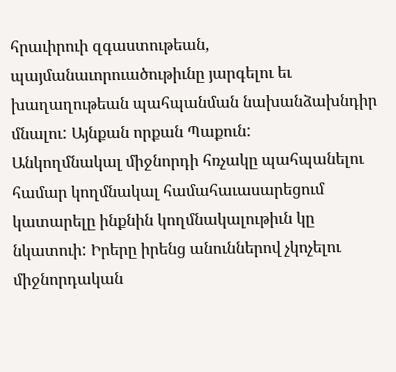հրաւիրուի զգաստութեան, պայմանաւորուածութիւնը յարգելու եւ խաղաղութեան պահպանման նախանձախնդիր մնալու: Այնքան որքան Պաքուն:
Անկողմնակալ միջնորդի հռչակը պահպանելու համար կողմնակալ համահաւասարեցում կատարելը ինքնին կողմնակալութիւն կը նկատուի: Իրերը իրենց անուններով չկոչելու միջնորդական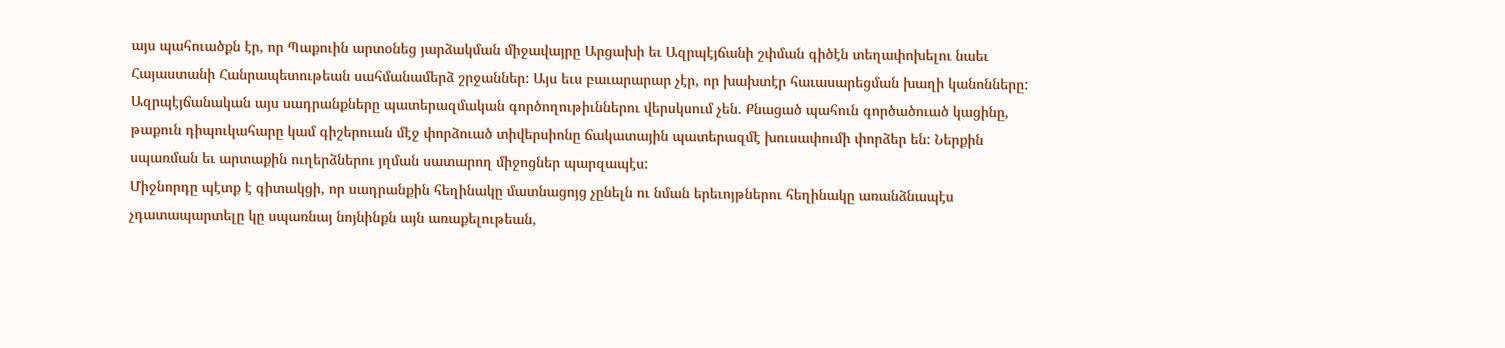այս պահուածքն էր, որ Պաքուին արտօնեց յարձակման միջավայրը Արցախի եւ Ազրպէյճանի շփման գիծէն տեղափոխելու նաեւ Հայաստանի Հանրապետութեան սահմանամերձ շրջաններ: Այս եւս բաւարարար չէր, որ խախտէր հաւասարեցման խաղի կանոնները:
Ազրպէյճանական այս սադրանքները պատերազմական գործողութիւններու վերսկսում չեն. Քնացած պահուն գործածուած կացինը, թաքուն դիպուկահարը կամ գիշերուան մէջ փորձուած տիվերսիոնը ճակատային պատերազմէ խուսափումի փորձեր են: Ներքին սպառման եւ արտաքին ուղերձներու յղման սատարող միջոցներ պարզապէս:
Միջնորդը պէտք է գիտակցի, որ սադրանքին հեղինակը մատնացոյց չընելն ու նման երեւոյթներու հեղինակը առանձնապէս չդատապարտելը կը սպառնայ նոյնինքն այն առաքելութեան,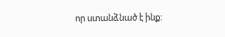որ ստանձնած է ինք: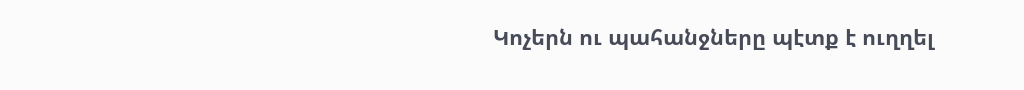Կոչերն ու պահանջները պէտք է ուղղել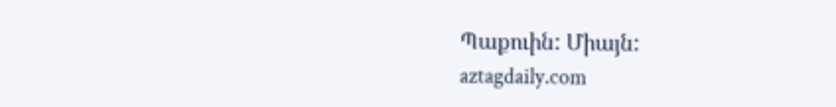Պաքուին: Միայն:
aztagdaily.com